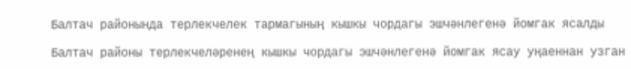Балтач районында терлекчелек тармагының кышкы чордагы эшчәнлегенә йомгак ясалды

Балтач районы терлекчеләренең кышкы чордагы эшчәнлегенә йомгак ясау уңаеннан узган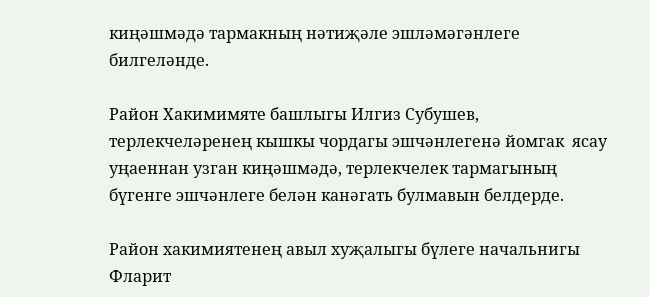киңәшмәдә тармакның нәтиҗәле эшләмәгәнлеге билгеләнде.

Район Хакимимяте башлыгы Илгиз Субушев, терлекчеләренең кышкы чордагы эшчәнлегенә йомгак  ясау уңаеннан узган киңәшмәдә, терлекчелек тармагының бүгенге эшчәнлеге белән канәгать булмавын белдерде.

Район хакимиятенең авыл хуҗалыгы бүлеге начальнигы Фларит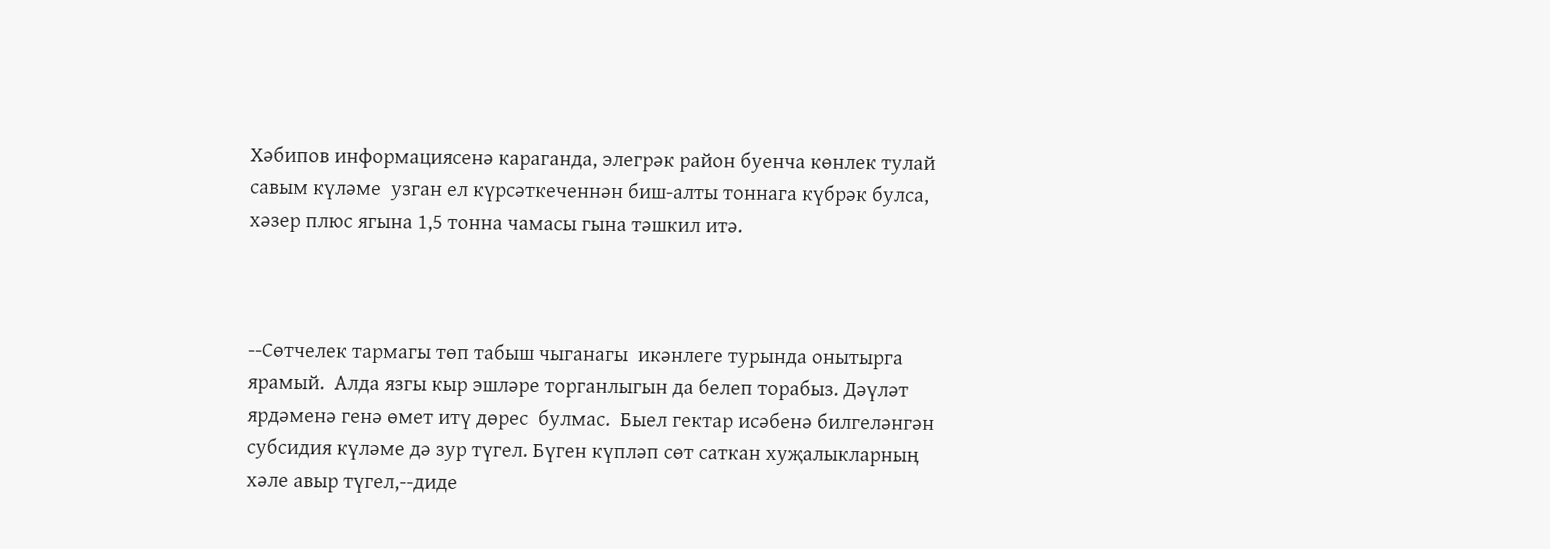Хәбипов информациясенә караганда, элегрәк район буенча көнлек тулай савым күләме  узган ел күрсәткеченнән биш-алты тоннага күбрәк булса, хәзер плюс ягына 1,5 тонна чамасы гына тәшкил итә.



--Сөтчелек тармагы төп табыш чыганагы  икәнлеге турында онытырга ярамый.  Алда язгы кыр эшләре торганлыгын да белеп торабыз. Дәүләт ярдәменә генә өмет итү дөрес  булмас.  Быел гектар исәбенә билгеләнгән субсидия күләме дә зур түгел. Бүген күпләп сөт саткан хуҗалыкларның хәле авыр түгел,--диде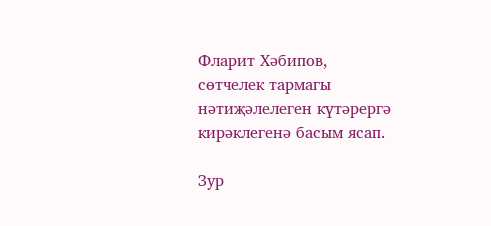Фларит Хәбипов, сөтчелек тармагы нәтиҗәлелеген күтәрергә кирәклегенә басым ясап.

Зур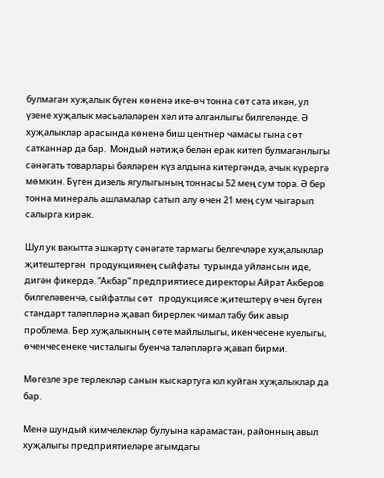булмаган хуҗалык бүген көненә ике-өч тонна сөт сата икән, ул үзене хуҗалык мәсьәләләрен хәл итә алганлыгы билгеләнде. Ә хуҗалыклар арасында көненә биш центнер чамасы гына сөт сатканнар да бар.  Мондый нәтиҗә белән ерак китеп булмаганлыгы сәнәгать товарлары бәяләрен күз алдына китергәндә, ачык күрергә мөмкин. Бүген дизель ягулыгының тоннасы 52 мең сум тора. Ә бер тонна минераль ашламалар сатып алу өчен 21 мең сум чыгарып салырга кирәк.

Шул ук вакытта эшкәртү сәнәгате тармагы белгечләре хуҗалыклар җитештергән  продукциянең сыйфаты  турында уйлансын иде, дигән фикердә. “Акбар” предприятиесе директоры Айрат Акберов билгеләвенчә, сыйфатлы сөт   продукциясе җитештерү өчен бүген стандарт таләпләрнә җавап бирерлек чимал табу бик авыр проблема. Бер хуҗалыкның сөте майлылыгы, икенчесене куелыгы, өченчесенеке чисталыгы буенча таләпләргә җавап бирми.

Мөгезле эре терлекләр санын кыскартуга юл куйган хуҗалыклар да бар.

Менә шундый кимчелекләр булуына карамастан, районның авыл хуҗалыгы предприятиеләре агымдагы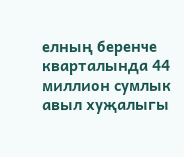елның беренче кварталында 44 миллион сумлык авыл хуҗалыгы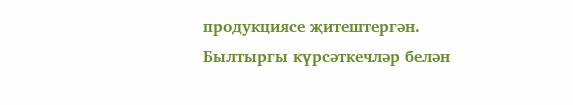продукциясе җитештергән. Былтыргы күрсәткечләр белән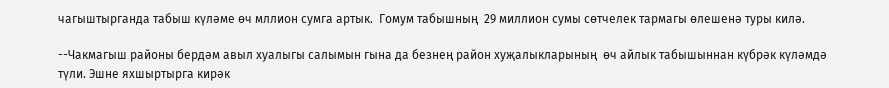чагыштырганда табыш күләме өч мллион сумга артык.  Гомум табышның  29 миллион сумы сөтчелек тармагы өлешенә туры килә.

--Чакмагыш районы бердәм авыл хуалыгы салымын гына да безнең район хуҗалыкларының  өч айлык табышыннан күбрәк күләмдә түли. Эшне яхшыртырга кирәк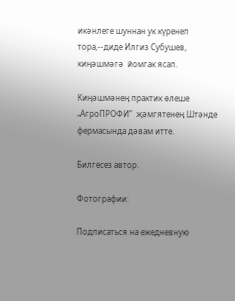икәнлеге шуннан ук күренеп тора,--диде Илгиз Субушев, киңәшмәгә  йомгак ясап.

Киңәшмәнең практик өлеше „АгроПРОФИ”  җәмгятенең Штәнде фермасында дәвам итте.

Билгесез автор.

Фотографии:

Подписаться на ежедневную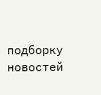подборку новостей